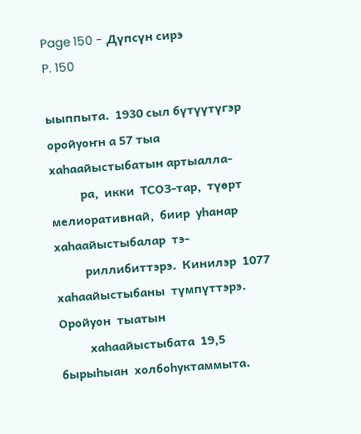Page 150 - Дүпсүн сирэ
P. 150

ыыппыта.  1930 сыл бүтүүтүгэр оройуоҥн а 57 тыа хаһаайыстыбатын артыалла-
          ра,  икки  ТСОЗ-тар,  түөрт  мелиоративнай,  биир  уһанар  хаһаайыстыбалар  тэ-
          риллибиттэрэ.  Кинилэр  1077  хаһаайыстыбаны  түмпүттэрэ.  Оройуон  тыатын
          хаһаайыстыбата  19,5  бырыһыан  холбоһуктаммыта.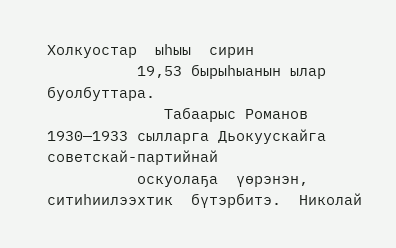Холкуостар  ыһыы  сирин
          19,53 бырыһыанын ылар буолбуттара.
             Табаарыс Романов  1930—1933 сылларга Дьокуускайга советскай-партийнай
          оскуолаҕа  үөрэнэн,  ситиһиилээхтик  бүтэрбитэ.  Николай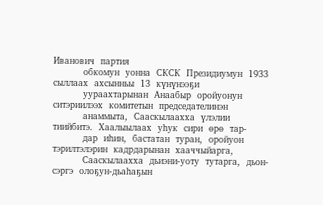Иванович  партия
          обкомун  уонна  СКСК  Президиумун  1933  сыллаах  ахсынньы  13  күнүнээҕи
          уураахтарынан  Анаабыр  оройуонун  ситэриилээх  комитетын  председателинэн
          анаммыта,  Сааскылаахха  үлэлии  тиийбитэ.  Хаалыылаах  уһук  сири  өрө  тар-
          дар  иһин,  бастатан  туран,  оройуон  тэрилтэлэрин  кадрдарынан  хааччыйарга,
          Сааскылаахха  дьиэни-уоту  тутарга,  дьон-сэргэ  олоҕун-дьаһаҕын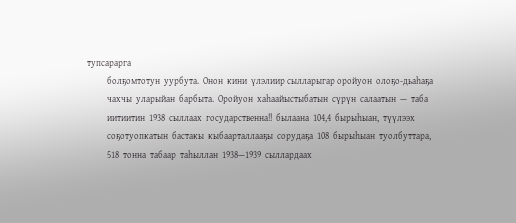тупсарарга
          болҕомтотун  уурбута.  Онон  кини  үлэлиир сылларыгар оройуон  олоҕо-дьаһаҕа
          чахчы  уларыйан  барбыта.  Оройуон  хаһаайыстыбатын  сүрүн  салаатын  —  таба
          иитиитин  1938  сыллаах  государственна!!  былаана  104,4  бырыһыан,  түүлээх
          соҕотуопкатын  бастакы  кыбаарталлааҕы  сорудаҕа  108  бырыһыан  туолбуттара,
          518  тонна  табаар  таһыллан  1938—1939  сыллардаах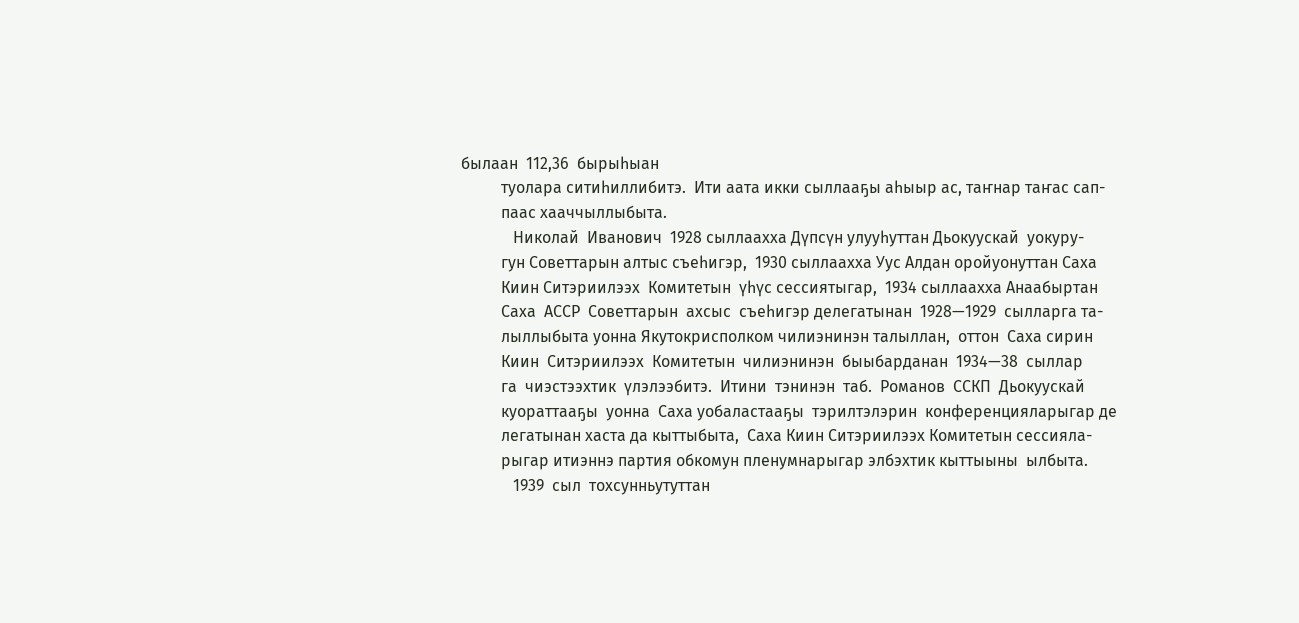былаан  112,36  бырыһыан
          туолара ситиһиллибитэ.  Ити аата икки сыллааҕы аһыыр ас, таҥнар таҥас сап-
          паас хааччыллыбыта.
             Николай  Иванович  1928 сыллаахха Дүпсүн улууһуттан Дьокуускай  уокуру-
          гун Советтарын алтыс съеһигэр,  1930 сыллаахха Уус Алдан оройуонуттан Саха
          Киин Ситэриилээх  Комитетын  үһүс сессиятыгар,  1934 сыллаахха Анаабыртан
          Саха  АССР  Советтарын  ахсыс  съеһигэр делегатынан  1928—1929  сылларга та-
          лыллыбыта уонна Якутокрисполком чилиэнинэн талыллан,  оттон  Саха сирин
          Киин  Ситэриилээх  Комитетын  чилиэнинэн  быыбарданан  1934—38  сыллар
          га  чиэстээхтик  үлэлээбитэ.  Итини  тэнинэн  таб.  Романов  ССКП  Дьокуускай
          куораттааҕы  уонна  Саха уобаластааҕы  тэрилтэлэрин  конференцияларыгар де
          легатынан хаста да кыттыбыта,  Саха Киин Ситэриилээх Комитетын сессияла-
          рыгар итиэннэ партия обкомун пленумнарыгар элбэхтик кыттыыны  ылбыта.
             1939  сыл  тохсунньутуттан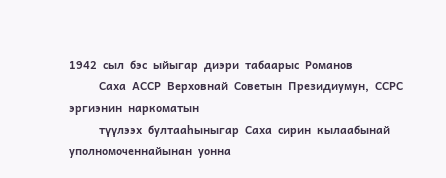1942  сыл  бэс  ыйыгар  диэри  табаарыс  Романов
          Саха  АССР  Верховнай  Советын  Президиумун,  ССРС  эргиэнин  наркоматын
          түүлээх  бултааһыныгар  Саха  сирин  кылаабынай  уполномоченнайынан  уонна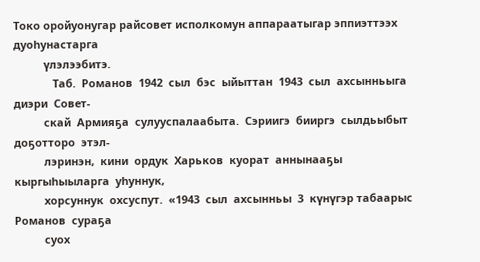Токо оройуонугар райсовет исполкомун аппараатыгар эппиэттээх дуоһунастарга
          үлэлээбитэ.
             Таб.  Романов  1942  сыл  бэс  ыйыттан  1943  сыл  ахсынньыга  диэри  Совет-
          скай  Армияҕа  сулууспалаабыта.  Сэриигэ  бииргэ  сылдьыбыт  доҕотторо  этэл-
          лэринэн,  кини  ордук  Харьков  куорат  аннынааҕы  кыргыһыыларга  уһуннук,
          хорсуннук  охсуспут.  «1943  сыл  ахсынньы  3  күнүгэр табаарыс  Романов  сураҕа
          суох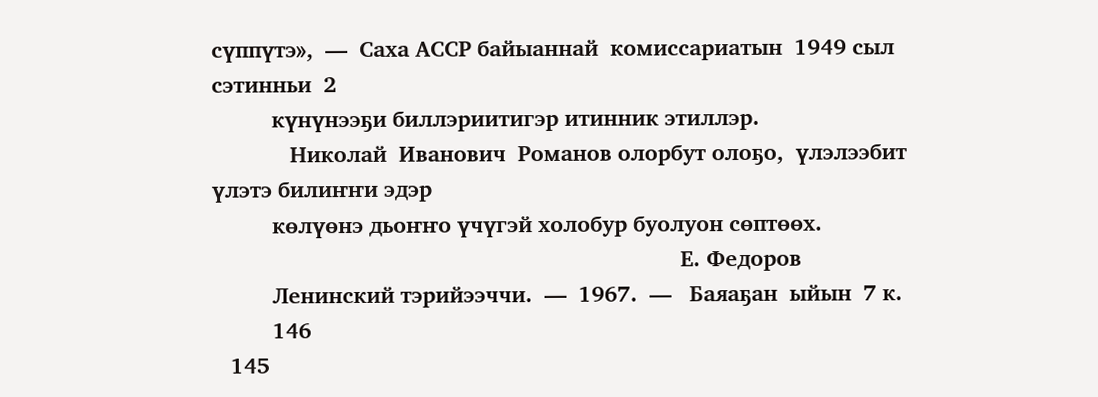сүппүтэ»,  —  Саха АССР байыаннай  комиссариатын  1949 сыл сэтинньи  2
          күнүнээҕи биллэриитигэр итинник этиллэр.
             Николай  Иванович  Романов олорбут олоҕо,  үлэлээбит үлэтэ билиҥҥи эдэр
          көлүөнэ дьоҥҥо үчүгэй холобур буолуон сөптөөх.
                                                                              Е. Федоров
          Ленинский тэрийээччи.  —  1967.  —   Баяаҕан  ыйын  7 к.
          146
   145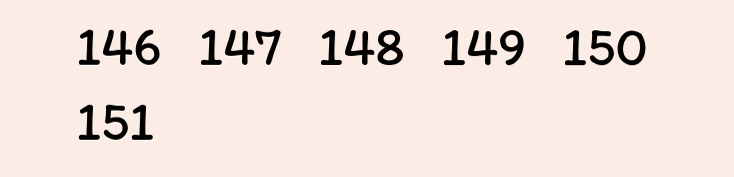146   147   148   149   150   151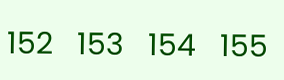152   153   154   155